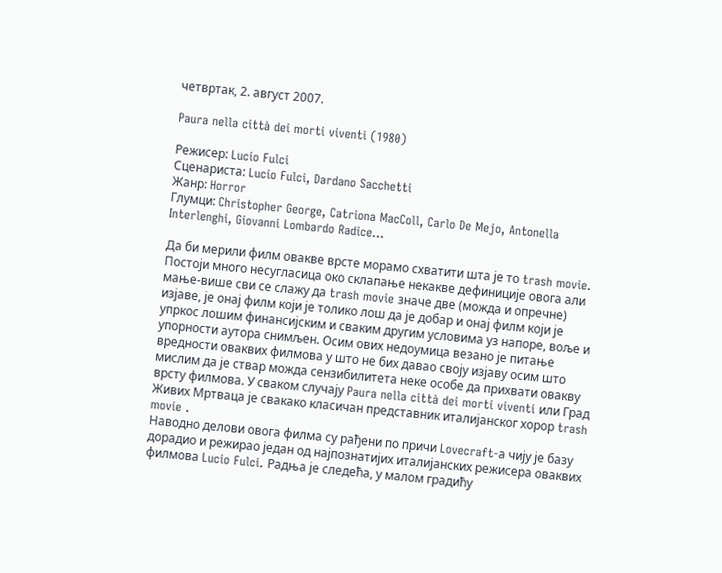четвртак, 2. август 2007.

Paura nella città dei morti viventi (1980)

Режисер: Lucio Fulci
Сценариста: Lucio Fulci, Dardano Sacchetti
Жанр: Horror
Глумци: Christopher George, Catriona MacColl, Carlo De Mejo, Antonella Interlenghi, Giovanni Lombardo Radice...

Да би мерили филм овакве врсте морамо схватити шта је то trash movie. Постоји много несугласица око склапање некакве дефиниције овога али мање-више сви се слажу да trash movie значе две (можда и опречне) изјаве, је онај филм који је толико лош да је добар и онај филм који је упркос лошим финансијским и сваким другим условима уз напоре, воље и упорности аутора снимљен. Осим ових недоумица везано је питање вредности оваквих филмова у што не бих давао своју изјаву осим што мислим да је ствар можда сензибилитета неке особе да прихвати овакву врсту филмова. У сваком случају Paura nella città dei morti viventi или Град Живих Мртваца је свакако класичан представник италијанског хорор trash movie .
Наводно делови овога филма су рађени по причи Lovecraft-а чију је базу дорадио и режирао један од најпознатијих италијанских режисера оваквих филмова Lucio Fulci. Радња је следећа, у малом градићу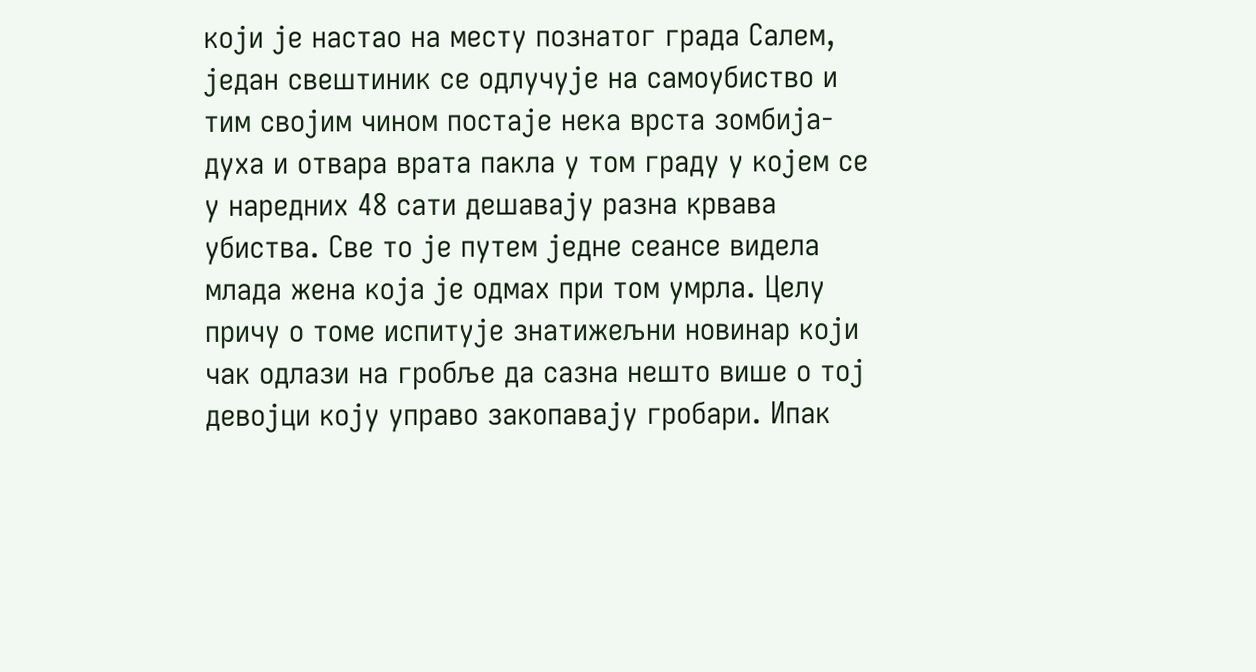који је настао на месту познатог града Салем, један свештиник се одлучује на самоубиство и тим својим чином постаје нека врста зомбија-духа и отвара врата пакла у том граду у којем се у наредних 48 сати дешавају разна крвава убиства. Све то је путем једне сеансе видела млада жена која је одмах при том умрла. Целу причу о томе испитује знатижељни новинар који чак одлази на гробље да сазна нешто више о тој девојци коју управо закопавају гробари. Ипак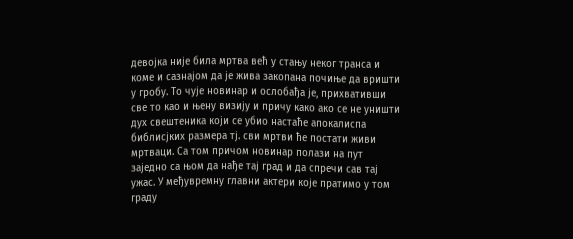девојка није била мртва већ у стању неког транса и коме и сазнајом да је жива закопана почиње да вришти у гробу. То чује новинар и ослобађа је, прихвативши све то као и њену визију и причу како ако се не уништи дух свештеника који се убио настаће апокалиспа библисјких размера тј. сви мртви ће постати живи мртваци. Са том причом новинар полази на пут заједно са њом да нађе тај град и да спречи сав тај ужас. У међувремну главни актери које пратимо у том граду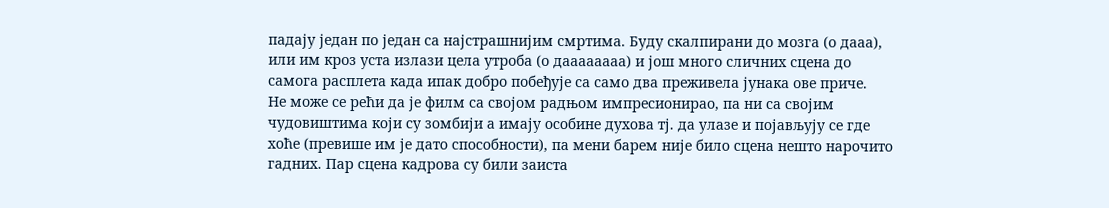падају један по један са најстрашнијим смртима. Буду скалпирани до мозга (о дааа), или им кроз уста излази цела утроба (о даааааааа) и још много сличних сцена до самога расплета када ипак добро побеђује са само два преживела јунака ове приче.
Не може се рећи да је филм са својом радњом импресионирао, па ни са својим чудовиштима који су зомбији а имају особине духова тј. да улазе и појављују се где хоће (превише им је дато способности), па мени барем није било сцена нешто нарочито гадних. Пар сцена кадрова су били заиста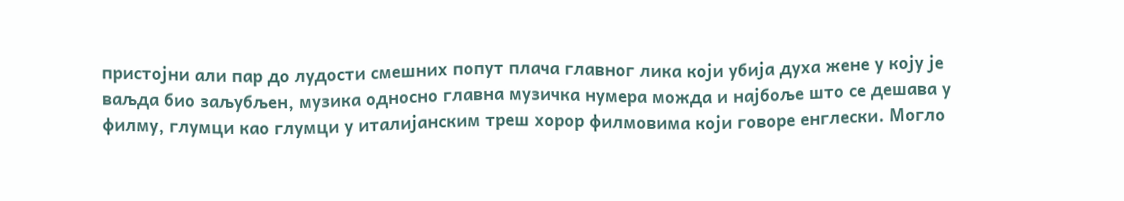пристојни али пар до лудости смешних попут плача главног лика који убија духа жене у коју је ваљда био заљубљен, музика односно главна музичка нумера можда и најбоље што се дешава у филму, глумци као глумци у италијанским треш хорор филмовима који говоре енглески. Могло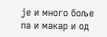је и много боље па и макар и од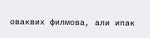оваквих филмова, али ипак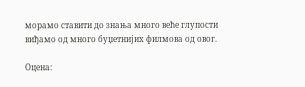морамо ставити до знања много веће глупости виђамо од много буџетнијих филмова од овог.

Оцена: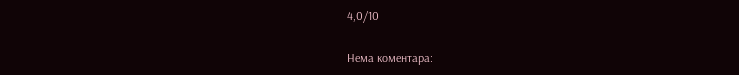4,0/10

Нема коментара: